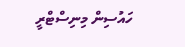ހައުސިން މިނިސްޓްރީ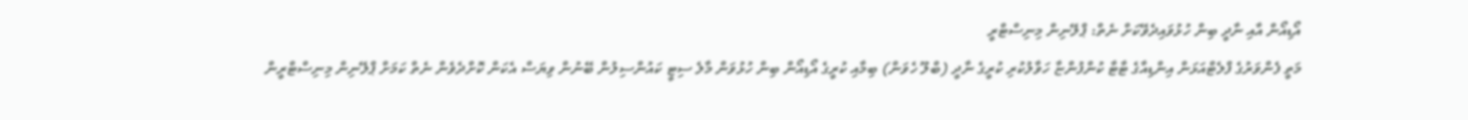އޯޑިއޯން އާއި ނާދީ ބިން ހުޅުވައިދެވޭކަށް ނެތް: ޕްލޭނިން މިނިސްޓްރީ
މަތީ ފެންވަރުގެ ފްލެޓްއަޅަން އިންޑިއާގެ ޓާޓާ ކުންފުންޏާ ހަވާލުކުރި ކުރީގެ ނާދީ (ބްލޫ ހެވަން) ބިމާއި ކުރީގެ އޯޑިއޯން ބިން ހުޅުވަން މާލެ ސިޓީ ކައުންސިލުން ބޭނުން ވިޔަސް އެކަން ކޮށްދެވެން ނެތް ކަމަށް ޕްލޭނިން މިނިސްޓްރީން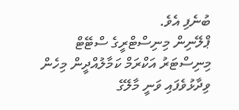ބުނެފި އެވެ.
ޕްލޭނިން މިނިސްޓްރީގެ ސްޓޭޓް މިނިސްޓަރު އަކްރަމް ކަމާލުއްދީން މިހެން ވިދާޅުވެފައި ވަނީ މާލޭގެ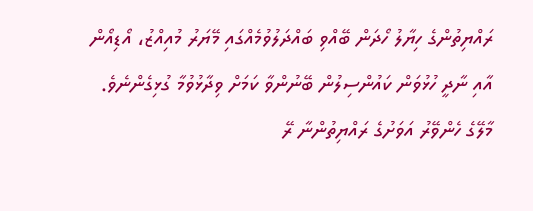ރައްޔިތުންގެ ހިޔާލު ހޯދަން ބޭއްވި ބައްދަލުވުމެއްގައި މޭޔަރު މުއިއްޒު، އޯޑިއޯން އާއި ނާދީ ހުޅުވަން ކައުންސިލުން ބޭނުންވާ ކަމަށް ވިދާޅުވުމާ ގުޅިގެންނެވެ.
މާލޭގެ ހެންވޭރު އަވަށުގެ ރައްޔިތުންނާ ރޭ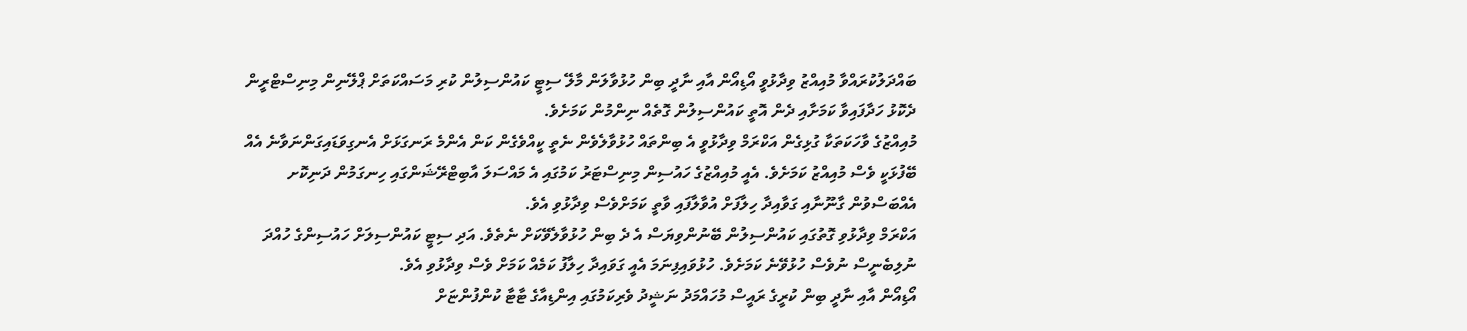ބައްދަލުކުރައްވާ މުއިއްޒު ވިދާޅުވީ އޯޑިއޯން އާއި ނާދީ ބިން ހުޅުވާލަން މާލޭ ސިޓީ ކައުންސިލުން ކުރި މަސައްކަތަށް ޕްލޭނިން މިނިސްޓްރީން ދެކޮޅު ހަދާފައިވާ ކަމަށާއި ދެން އޮތީ ކައުންސިލުން ގޮތެއް ނިންމުން ކަމަށެވެ.
މުއިއްޒުގެ ވާހަކަތަކާ ގުޅިގެން އަކްރަމް ވިދާޅުވީ އެ ބިންތައް ހުޅުވާލެވެން ނެތީ ކީއްވެގެން ކަން އެންމެ ރަނގަޅަށް އެނގިވަޑައިގަންނަވާނެ އެއް ބޭފުޅަކީ ވެސް މުއިއްޒު ކަމަށެވެ. އެއީ މުއިއްޒުގެ ހައުސިން މިނިސްޓަރު ކަމުގައި އެ މައްސަލަ އާބިޓްރޭޝަންގައި ހިނގަމުން ދަނިކޮށ އެއްބަސްވުން ގާނޫނާއި ގަވާއިދާ ހިލާފަށް އުވާލާފައި ވާތީ ކަމަށްވެސް ވިދާޅުވި އެވެ.
އަކްރަމް ވިދާޅުވި ގޮތުގައި ކައުންސިލުން ބޭނުންވިޔަސް އެ ދެ ބިން ހުޅުވާލެވޭކަށް ނެތެވެ. އަދި ސިޓީ ކައުންސިލަށް ހައުސިންގެ ހުއްދަ ނުލިބެނީސް ނުވެސް ހުޅުވޭނެ ކަމަށެވެ. ހުޅުވައިފިނަމަ އެއީ ގަވައިދާ ހިލާފު ކަމެއް ކަމަށް ވެސް ވިދާޅުވި އެވެ.
އޯޑިއޯން އާއި ނާދީ ބިން ކުރީގެ ރައީސް މުހައްމަދު ނަޝީދު ވެރިކަމުގައި އިންޑިއާގެ ޓާޓާ ކުންފުންޏަށް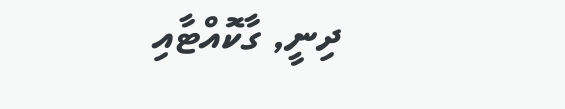ދިނީ, ގާކޮއްޓާއި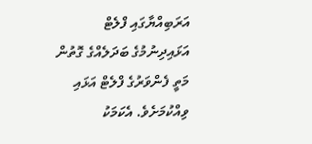އަރަބިއްޔާގައި ފްލެޓް އަޅައިދިނުމުގެ ބަދަލެއްގެ ގޮތުން މަތީ ފެންވަރުގެ ފްލެޓް އަޅައި ވިއްކުމަށެވެ. އެކަމަކު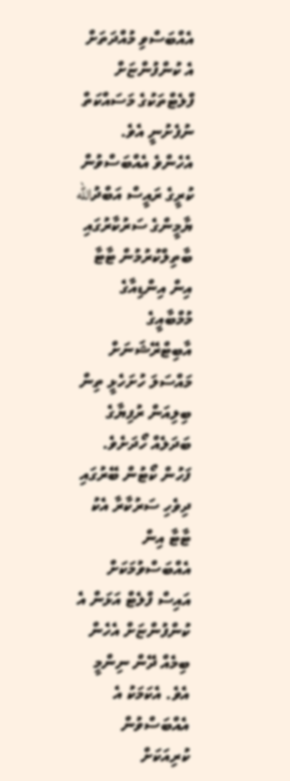އެއްބަސްވި މުއްދަތަށް އެ ކުންފުންޏަށް ފްލެޓްތަކުގެ މަސައްކަތް ނުފެށުނީ އެވެ.
އެހެންވެ އެއްބަސްވުން ކުރީގެ ރައީސް އަބްދުالله ޔާމީންގެ ސަރުކާރުގައި ބާތިލްކުރުމުން ޓާޓާ އިން އިންޑިއާގެ މުމްބާއީގެ އާބިޓްރޭޝަނަށް މައްސަލަ ހުށަހެޅީ ތިން ބިލިއަން ރުފިޔާގެ ބަދަލެއް ހޯދަށެވެ. ފަހުން ކޯޓުން ބޭރުގައި ދިވެހި ސަރުކާރާ އެކު ޓާޓާ އިން އެއްބަސްވުމަކަށް އައިސް ފްލެޓް އަޅަން އެ ކުންފުންޏަށް އެހެން ބިމެއް ދޭން ނިންމީ އެވެ. އެކަމަކު އެ އެއްބަސްވުން ކުރިއަކަށް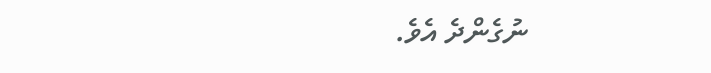ނުގެންދެ އެވެ.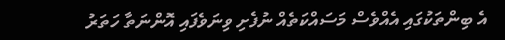އެ ބިންތަކުގައި އެއްވެސް މަސައްކަތެއް ނުފެށި ވިނަވެފައި އޮންނަތާ ހަތަރު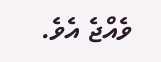ވެއްޖެ އެވެ.